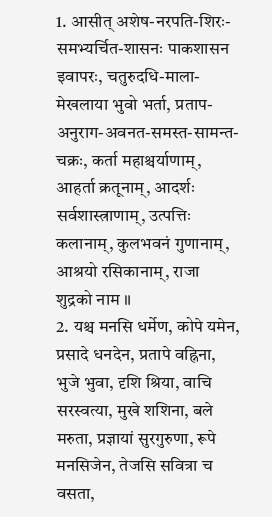1. आसीत् अशेष-नरपति-शिरः-समभ्यर्चित-शासनः पाकशासन इवापरः, चतुरुदधि-माला-मेखलाया भुवो भर्ता, प्रताप-अनुराग-अवनत-समस्त-सामन्त-चक्रः, कर्ता महाश्चर्याणाम्, आहर्ता क्रतूनाम्, आदर्शः सर्वशास्त्राणाम्, उत्पत्तिः कलानाम्, कुलभवनं गुणानाम्, आश्रयो रसिकानाम्, राजा शुद्रको नाम ॥
2. यश्च मनसि धर्मेण, कोपे यमेन, प्रसादे धनदेन, प्रतापे वह्निना, भुजे भुवा, दृशि श्रिया, वाचि सरस्वत्या, मुखे शशिना, बले मरुता, प्रज्ञायां सुरगुरुणा, रूपे मनसिजेन, तेजसि सवित्रा च वसता,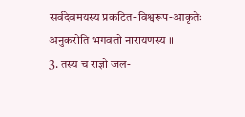सर्वदेवमयस्य प्रकटित-विश्वरूप-आकृतेः अनुकरोति भगवतो नारायणस्य ॥
3. तस्य च राज्ञो जल-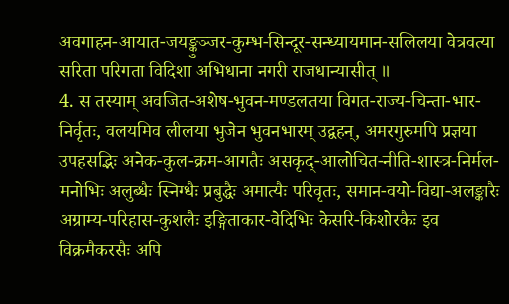अवगाहन-आयात-जयङ्कुञ्जर-कुम्भ-सिन्दूर-सन्ध्यायमान-सलिलया वेत्रवत्या सरिता परिगता विदिशा अभिधाना नगरी राजधान्यासीत् ॥
4. स तस्याम् अवजित-अशेष-भुवन-मण्डलतया विगत-राज्य-चिन्ता-भार-निर्वृतः, वलयमिव लीलया भुजेन भुवनभारम् उद्वहन्, अमरगुरुमपि प्रज्ञया उपहसद्भिः अनेक-कुल-क्रम-आगतैः असकृद्-आलोचित-नीति-शास्त्र-निर्मल-मनोभिः अलुब्धैः स्निग्धैः प्रबुद्धैः अमात्यैः परिवृतः, समान-वयो-विद्या-अलङ्कारैः अग्राम्य-परिहास-कुशलैः इङ्गिताकार-वेदिभिः केसरि-किशोरकैः इव विक्रमैकरसैः अपि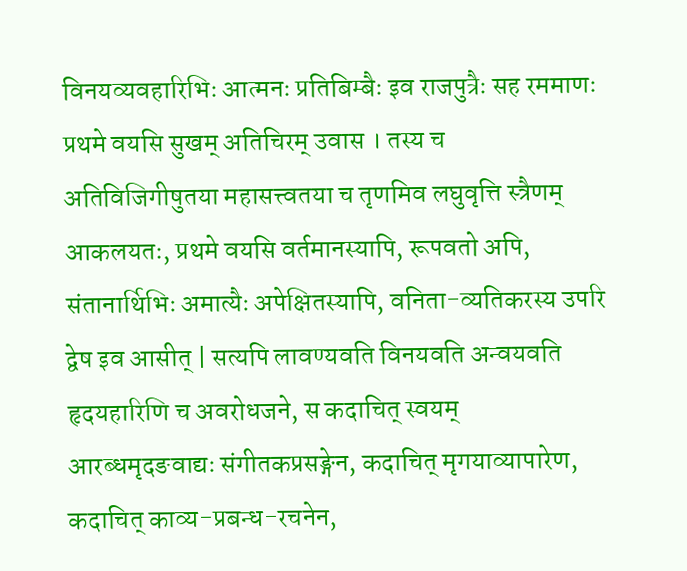विनयव्यवहारिभिः आत्मनः प्रतिबिम्बैः इव राजपुत्रैः सह रममाणः प्रथमे वयसि सुखम् अतिचिरम् उवास । तस्य च अतिविजिगीषुतया महासत्त्वतया च तृणमिव लघुवृत्ति स्त्रैणम् आकलयतः, प्रथमे वयसि वर्तमानस्यापि, रूपवतो अपि, संतानार्थिभिः अमात्यैः अपेक्षितस्यापि, वनिता-व्यतिकरस्य उपरि द्वेष इव आसीत् | सत्यपि लावण्यवति विनयवति अन्वयवति हृदयहारिणि च अवरोधजने, स कदाचित् स्वयम् आरब्धमृदङवाद्यः संगीतकप्रसङ्गेन, कदाचित् मृगयाव्यापारेण, कदाचित् काव्य-प्रबन्ध-रचनेन,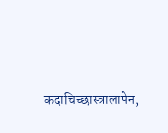कदाचिच्छास्त्रालापेन,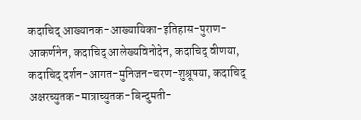कदाचिद् आख्यानक-आख्यायिका-इतिहास-पुराण-आकर्णनेन, कदाचिद् आलेख्यविनोदेन, कदाचिद् वीणया, कदाचिद् दर्शन-आगत-मुनिजन-चरण-शुश्रूषया, कदाचिद् अक्षरच्युतक-मात्राच्युतक-बिन्दुमती-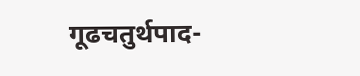गूढचतुर्थपाद-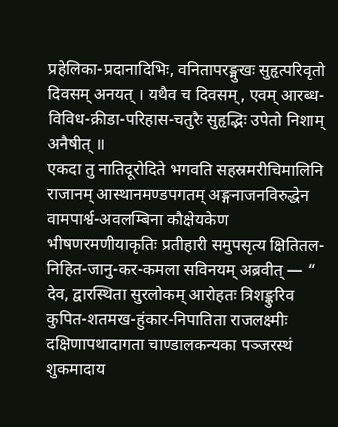प्रहेलिका-प्रदानादिभिः, वनितापरङ्मुखः सुहृत्परिवृतो दिवसम् अनयत् । यथैव च दिवसम्, एवम् आरब्ध-विविध-क्रीडा-परिहास-चतुरैः सुहृद्भिः उपेतो निशाम् अनैषीत् ॥
एकदा तु नातिदूरोदिते भगवति सहस्रमरीचिमालिनि राजानम् आस्थानमण्डपगतम् अङ्गनाजनविरुद्धेन वामपार्श्व-अवलम्बिना कौक्षेयकेण भीषणरमणीयाकृतिः प्रतीहारी समुपसृत्य क्षितितल-निहित-जानु-कर-कमला सविनयम् अब्रवीत् — “ देव, द्वारस्थिता सुरलोकम् आरोहतः त्रिशङ्कुरिव कुपित-शतमख-हुंकार-निपातिता राजलक्ष्मीः दक्षिणापथादागता चाण्डालकन्यका पञ्जरस्थं शुकमादाय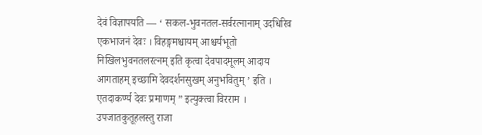देवं विज्ञापयति — ‘ सकल-भुवनतल-सर्वरत्नानाम् उदधिरिव एकभाजनं देवः । विहङ्गमश्चायम् आश्चर्यभूतो निखिलभुवनतलरत्नम् इति कृत्वा देवपादमूलम् आदाय आगताहम् इच्छामि देवदर्शनसुखम् अनुभवितुम् ’ इति । एतदाकर्ण्य देवः प्रमाणम् ” इत्युक्त्वा विरराम । उपजातकुतूहलस्तु राजा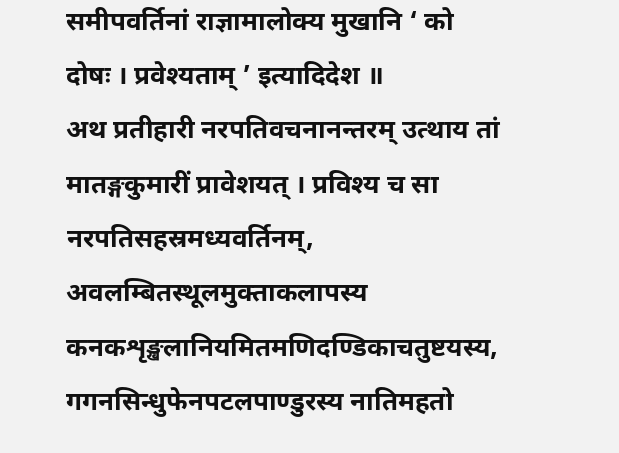समीपवर्तिनां राज्ञामालोक्य मुखानि ‘ को दोषः । प्रवेश्यताम् ’ इत्यादिदेश ॥
अथ प्रतीहारी नरपतिवचनानन्तरम् उत्थाय तां मातङ्गकुमारीं प्रावेशयत् । प्रविश्य च सा नरपतिसहस्रमध्यवर्तिनम्, अवलम्बितस्थूलमुक्ताकलापस्य कनकशृङ्खलानियमितमणिदण्डिकाचतुष्टयस्य, गगनसिन्धुफेनपटलपाण्डुरस्य नातिमहतो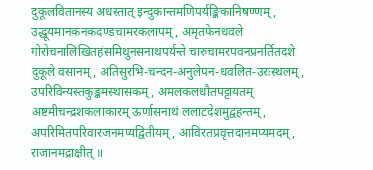दुकूलवितानस्य अधस्तात् इन्दुकान्तमणिपर्यङ्किकानिषण्णम्, उद्धूयमानकनकदण्डचामरकलापम्, अमृतफेनधवले गोरोचनालिखितहंसमिथुनसनाथपर्यन्ते चारुचामरपवनप्रनर्तितदशे दुकूले वसानम्, अतिसुरभि-चन्दन-अनुलेपन-धवलित-उरःस्थलम्, उपरिविन्यस्तकुङ्कमस्थासकम्, अमलकलधौतपट्टायतम् अष्टमीचन्द्रशकलाकारम् ऊर्णासनाथं ललाटदेशमुद्वहन्तम्, अपरिमितपरिवारजनमप्यद्वितीयम्, आविरतप्रवृत्तदानमप्यमदम्, राजानमद्राक्षीत् ॥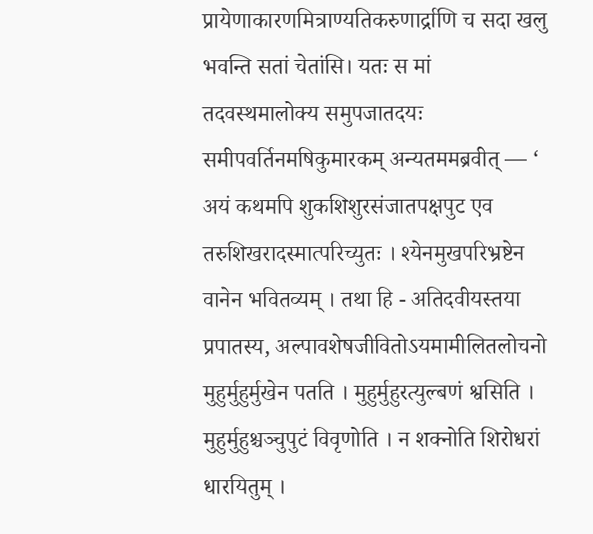प्रायेणाकारणमित्राण्यतिकरुणार्द्राणि च सदा खलु भवन्ति सतां चेतांसि। यतः स मां तदवस्थमालोक्य समुपजातदयः समीपवर्तिनमषिकुमारकम् अन्यतममब्रवीत् — ‘ अयं कथमपि शुकशिशुरसंजातपक्षपुट एव तरुशिखरादस्मात्परिच्युतः । श्येनमुखपरिभ्रष्टेन वानेन भवितव्यम् । तथा हि - अतिदवीयस्तया प्रपातस्य, अल्पावशेषजीवितोऽयमामीलितलोचनो मुहुर्मुहुर्मुखेन पतति । मुहुर्मुहुरत्युल्बणं श्वसिति । मुहुर्मुहुश्चञ्चुपुटं विवृणोति । न शक्नोति शिरोधरां धारयितुम् ।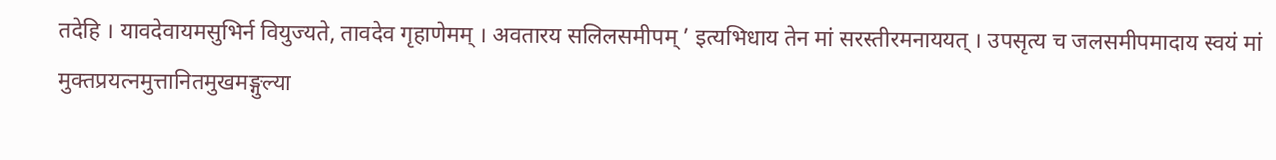तदेहि । यावदेवायमसुभिर्न वियुज्यते, तावदेव गृहाणेमम् । अवतारय सलिलसमीपम् ’ इत्यभिधाय तेन मां सरस्तीरमनाययत् । उपसृत्य च जलसमीपमादाय स्वयं मां मुक्तप्रयत्नमुत्तानितमुखमङ्गुल्या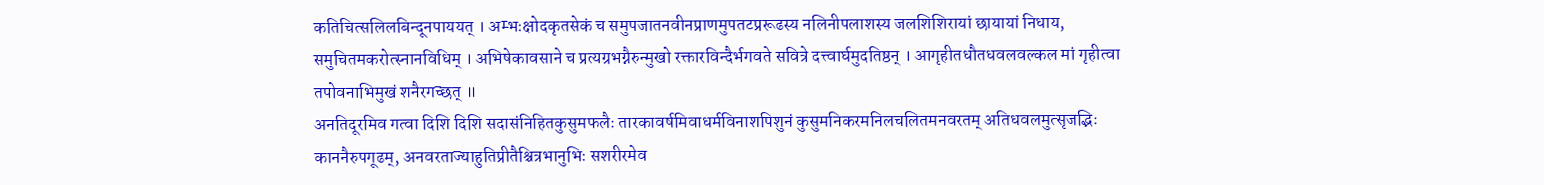कतिचित्सलिलबिन्दूनपाययत् । अम्भःक्षोदकृतसेकं च समुपजातनवीनप्राणमुपतटप्ररूढस्य नलिनीपलाशस्य जलशिशिरायां छायायां निधाय, समुचितमकरोत्स्नानविधिम् । अभिषेकावसाने च प्रत्यग्रभग्नैरुन्मुखो रक्तारविन्दैर्भगवते सवित्रे दत्त्वार्घमुदतिष्ठन् । आगृहीतधौतधवलवल्कल मां गृहीत्वा तपोवनाभिमुखं शनैरगच्छत् ॥
अनतिदूरमिव गत्वा दिशि दिशि सदासंनिहितकुसुमफलैः तारकावर्षमिवाधर्मविनाशपिशुनं कुसुमनिकरमनिलचलितमनवरतम् अतिधवलमुत्सृजद्भिः काननैरुपगूढम्, अनवरताज्याहुतिप्रीतैश्चित्रभानुभिः सशरीरमेव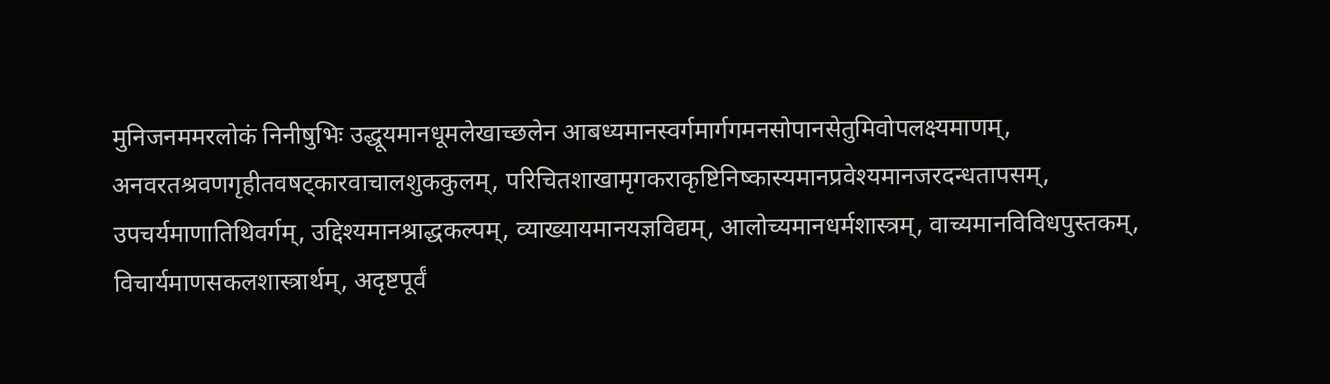मुनिजनममरलोकं निनीषुभिः उद्धूयमानधूमलेखाच्छलेन आबध्यमानस्वर्गमार्गगमनसोपानसेतुमिवोपलक्ष्यमाणम्, अनवरतश्रवणगृहीतवषट्कारवाचालशुककुलम्, परिचितशाखामृगकराकृष्टिनिष्कास्यमानप्रवेश्यमानजरदन्धतापसम्, उपचर्यमाणातिथिवर्गम्, उद्दिश्यमानश्राद्धकल्पम्, व्याख्यायमानयज्ञविद्यम्, आलोच्यमानधर्मशास्त्रम्, वाच्यमानविविधपुस्तकम्, विचार्यमाणसकलशास्त्रार्थम्, अदृष्टपूर्वं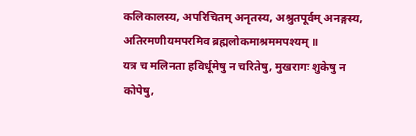कलिकालस्य, अपरिचितम् अनृतस्य, अश्रुतपूर्वम् अनङ्गस्य, अतिरमणीयमपरमिव ब्रह्मलोकमाश्रममपश्यम् ॥
यत्र च मलिनता हविर्धूमेषु न चरितेषु, मुखरागः शुकेषु न कोपेषु,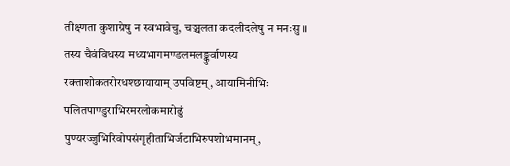तीक्ष्णता कुशाग्रेषु न स्वभावेचु, चञ्चलता कदलीदलेषु न मनःसु ॥
तस्य चैवंविधस्य मध्यभागमण्डलमलङ्कुर्वाणस्य रक्ताशोकतरोरधश्छायायाम् उपविष्टम्, आयामिनीभिः पलितपाण्डुराभिरमरलोकमारोढुं पुण्यरज्जुभिरिवोपसंगृहीताभिर्जटाभिरुपशोभमानम्,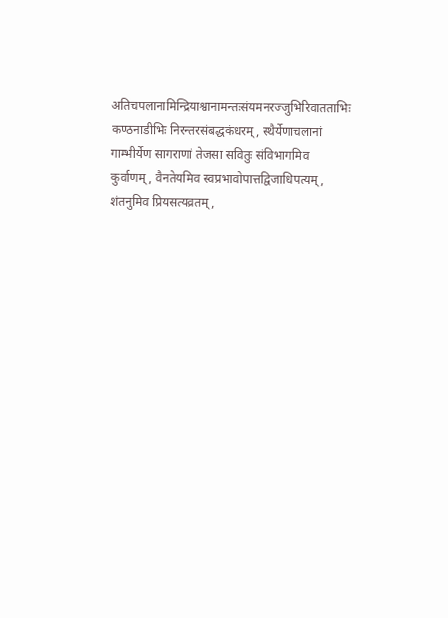अतिचपलानामिन्द्रियाश्वानामन्तःसंयमनरज्जुभिरिवातताभिः कण्ठनाडीभिः निरन्तरसंबद्धकंधरम्, स्थैर्येणाचलानां गाम्भीर्येण सागराणां तेजसा सवितुः संविभागमिव कुर्वाणम्, वैनतेयमिव स्वप्रभावोपात्तद्विजाधिपत्यम्, शंतनुमिव प्रियसत्यव्रतम्,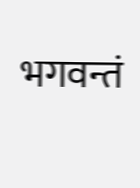भगवन्तं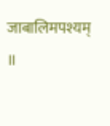जाबालिमपश्यम् ॥